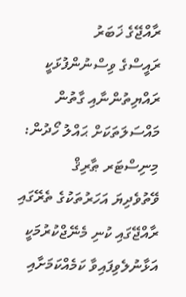ރާއްޖޭގެ ޚަބަރު
ރައީސްގެ ވިސްނުންފުޅަކީ ރައްޔިތުންނާއި ގާތުން މައްސަލަތަކަށް ޙައްލު ހޯދުން: މިނިސްޓަރ ޠާރިޤް
ވޭތުވެދިޔަ އަހަރުތަކުގެ ތެރޭގައި ރާއްޖޭގައި ކުނި މެނޭޖްކުރުމަކީ އަޅާނުލެވިފައިވާ ކަމެއްކަމަށާއި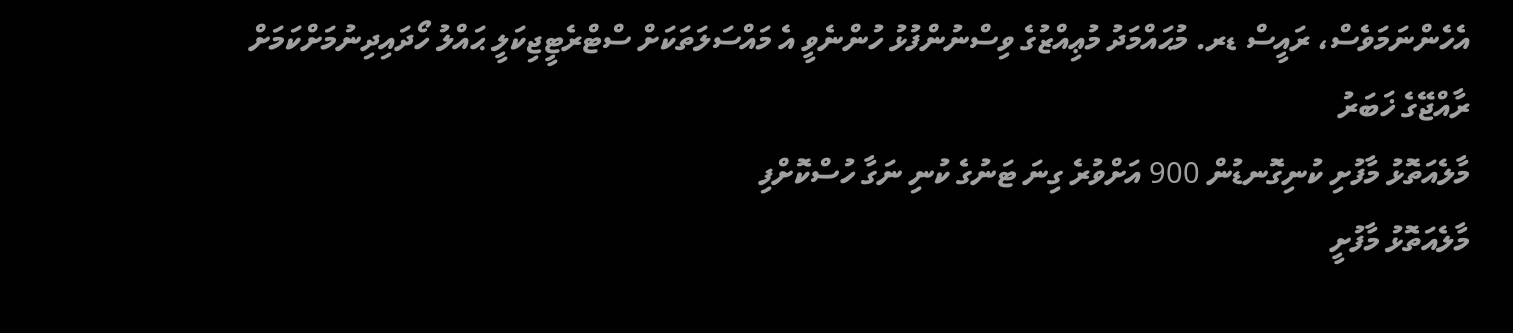އެހެންނަމަވެސް، ރައީސް ޑރ. މުޙައްމަދު މުޢިއްޒުގެ ވިސްނުންފުޅު ހުންނެވީ އެ މައްސަލަތަކަށް ސްޓްރެޓީޖިކަލީ ޙައްލު ހޯދައިދިނުމަށްކަމަށް
ރާއްޖޭގެ ޚަބަރު
މާލެއަތޮޅު މާފުށި ކުނިގޮނޑުން 900 އަށްވުރެ ގިނަ ޓަނުގެ ކުނި ނަގާ ހުސްކޮށްފި
މާލެއަތޮޅު މާފުށީ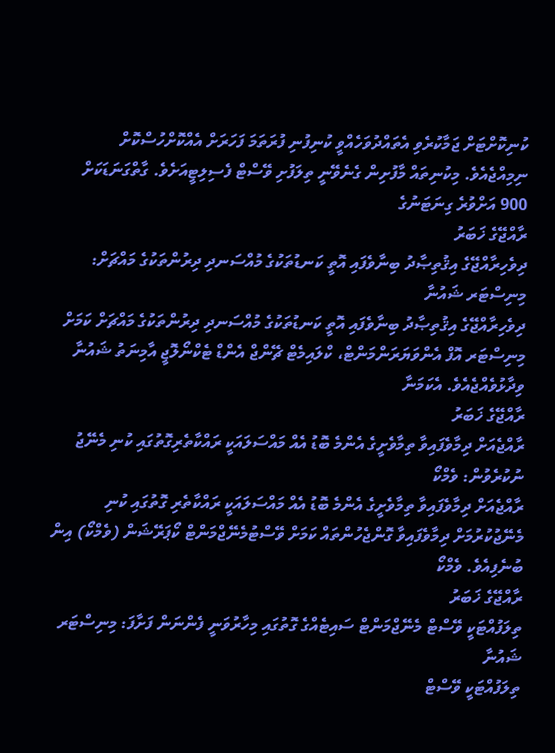ކުނިކޮށްޓަށް ޖަމާކުރެވި އެތައްދުވަހެއްވީ ކުނިފުނި ފުރަތަމަ ފަހަރަށް އެއްކޮށްހުސްކޮށް ނިމިއްޖެއެވެ. މިކުނިތައް މާފުށިން ގެނެވޭނީ ތިލަފުށި ވޭސްޓް ފެސިލިޓީއަށެވެ. ގާތްގަނަޑަކަށް 900 އަށްވުރެ ގިނަޓަނުގެ
ރާއްޖޭގެ ޚަބަރު
ދިވެހިރާއްޖޭގެ އިޤުތިޞާދު ބިނާވެފައި އޮތީ ކަނޑުތަކުގެ މުއްސަނދި ދިރުންތަކުގެ މައްޗަށް: މިނިސްޓަރ ޝައުނާ
ދިވެހިރާއްޖޭގެ އިޤުތިޞާދު ބިނާވެފައި އޮތީ ކަނޑުތަކުގެ މުއްސަނދި ދިރުންތަކުގެ މައްޗަށް ކަމަށް މިނިސްޓަރ އޮފް އެންވަޔަރަންމަންޓް، ކްލައިމެޓް ޗޭންޖް އެންޑް ޓެކްނޯލޮޖީ އާމިނަތު ޝައުނާ ވިދާޅުވެއްޖެއެވެ. އެކަމަނާ
ރާއްޖޭގެ ޚަބަރު
ރާއްޖެއަށް ދިމާވެފައިވާ ތިމާވެށީގެ އެންމެ ބޮޑު އެއް މައްސަލައަކީ ރައްކާތެރިގޮތުގައި ކުނި މެނޭޖު ނުކުރެވުން: ވެމްކޯ
ރާއްޖެއަށް ދިމާވެފައިވާ ތިމާވެށީގެ އެންމެ ބޮޑު އެއް މައްސަލައަކީ ރައްކާތެރި ގޮތުގައި ކުނި މެނޭޖުކުރުމަށް ދިމާވެފައިވާ ގޮންޖެހުންތައް ކަމަށް ވޭސްޓުމެނޭޖްމަންޓް ކޯޕަރޭޝަން (ވެމްކޯ) އިން ބުނެފިއެވެ. ވެމްކޯ
ރާއްޖޭގެ ޚަބަރު
ތިލަފުއްޓަކީ ވޭސްޓް މެނޭޖްމަންޓް ސައިޓެއްގެ ގޮތުގައި މިހާރުވަނީ ފެންނަން ފަށާފަ: މިނިސްޓަރ ޝައުނާ
ތިލަފުއްޓަކީ ވޭސްޓް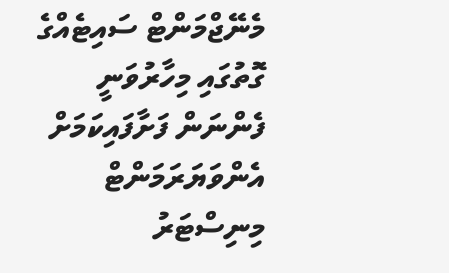މެނޭޖްމަންޓް ސައިޓެއްގެ ގޮތުގައި މިހާރުވަނީ ފެންނަން ފަށާފައިކަމަށް އެންވަޔަރަމަންޓް މިނިސްޓަރު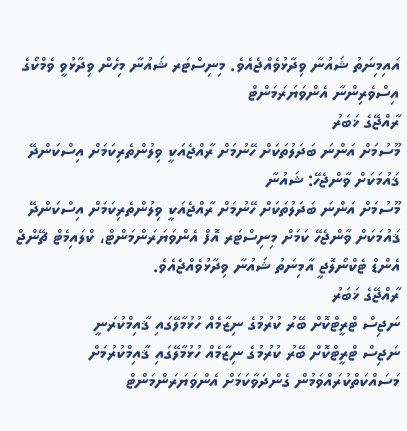އައިމިނަތު ޝައުނާ ވިދާޅުވެއްޖެއެވެ. މިނިސްޓަރ ޝައުނާ މިހެން ވިދާޅުވީ ވެމްކޯގެ އިސްވެރިންނާ އެންވަޔަރަމަންޓް
ރާއްޖޭގެ ޚަބަރު
މޫސުމަށް އަންނަ ބަދަލުތަކަށް ހޭނުމަށް ރާއްޖެއަކީ ވިލުންތެރިކަމަށް އިސްކަންދޭ ޤައުމަކަށް ވާންޖެހޭ: ޝައުނާ
މޫސުމަށް އަންނަ ބަދަލުތަކަށް ހޭނުމަށް ރާއްޖެއަކީ ވިލުންތެރިކަމަށް އިސްކަންދޭ ޤައުމަކަށް ވާންޖެހޭ ކަމަށް މިނިސްޓަރ އޮފް އެންވަޔަރަންމަންޓް، ކްލައިމެޓް ޗޭންޖް އެންޑް ޓެކްނޯލޮޖީ އާމިނަތު ޝައުނާ ވިދާޅުވެއްޖެއެވެ.
ރާއްޖޭގެ ޚަބަރު
ނަޖިސް ޓްރީޓްކޮށް ބޭރު ކުރުމުގެ ނިޒާމެއް ހުޅުމާލޭގައި ޤާއިމްކުރަނީ
ނަޖިސް ޓްރީޓްކޮށް ބޭރު ކުރުމުގެ ނިޒާމެއް ހުޅުމާލޭގައި ޤާއިމްކުރުމަށް މަސައްކަތްކުރައްވަމުން ގެންދަވާކަމަށް އެންވަޔަރަންމަންޓް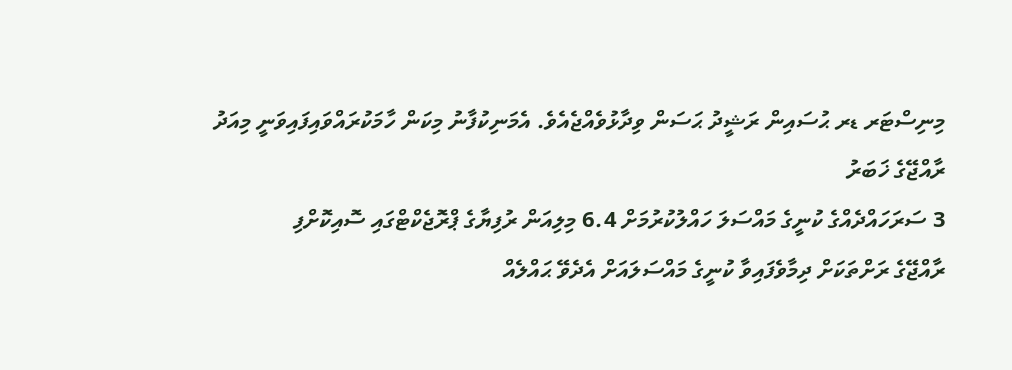މިނިސްޓަރ ޑރ ޙުސައިން ރަޝީދު ޙަސަން ވިދާޅުވެއްޖެއެވެ. އެމަނިކުފާނު މިކަން ހާމަކުރައްވައިފައިވަނީ މިއަދު
ރާއްޖޭގެ ޚަބަރު
3 ސަރަހައްދެއްގެ ކުނީގެ މައްސަލަ ހައްލުކުރުމަށް 6.4 މިލިއަން ރުފިޔާގެ ޕްރޮޖެކްޓްގައި ސޮއިކޮށްފި
ރާއްޖޭގެ ރަށްތަކަށް ދިމާވެފައިވާ ކުނީގެ މައްސަލައަށް އެދެވޭ ޙައްލެއް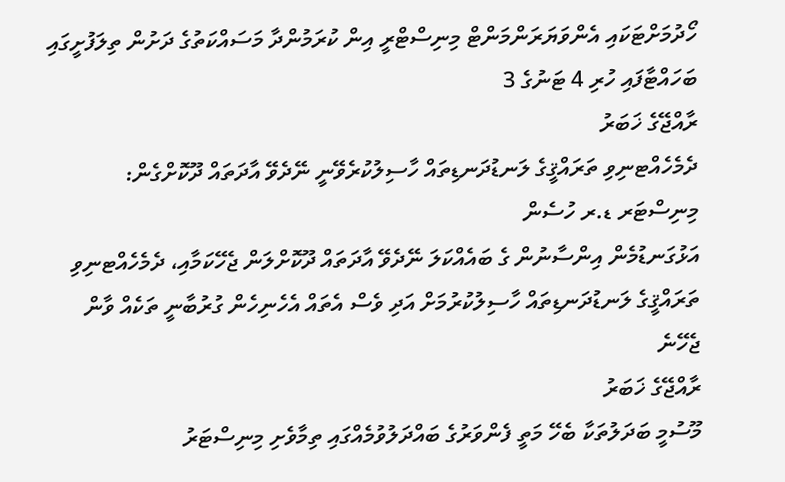ހޯދުމަށްޓަކައި އެންވަޔަރަންމަންޓް މިނިސްޓްރީ އިން ކުރަމުންދާ މަސައްކަތުގެ ދަށުން ތިލަފުށީގައި ބަހައްޓާފައި ހުރި 4 ޓަނުގެ 3
ރާއްޖޭގެ ޚަބަރު
ދެމެހެއްޓނިވި ތަރައްޤީގެ ލަނޑުދަނޑިތައް ހާސިލުކުރެވޭނީ ނޭދެވޭ އާދަތައް ދޫކޮށްގެން: މިނިސްޓަރ ޑ.ރ ހުސެން
އަޅުގަނޑުމެން އިންސާނުން ގެ ބައެއްކަލަ ނޭދެވޭ އާދަތައް ދޫކޮށްލަން ޖެހޭކަމާއި، ދެމެހެއްޓނިވި ތަރައްޤީގެ ލަނޑުދަނޑިތައް ހާސިލުކުރުމަށް އަދި ވެސް އެތައް އެހެނިހެން ގުރުބާނީ ތަކެއް ވާން ޖެހޭނެ
ރާއްޖޭގެ ޚަބަރު
މޫސުމީ ބަދަލުތަކާ ބެހޭ މަތީ ފެންވަރުގެ ބައްދަލުވުމެއްގައި ތިމާވެށި މިނިސްޓަރު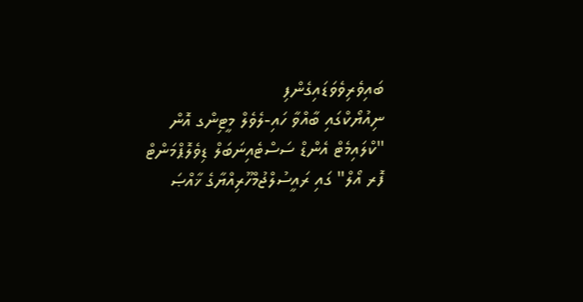ބައިވެރިވެވަޑައިގެންފި
ނިއުޔޯކްގައި ބާއްވާ ހައި-ލެވެލް މީޓިންގ އޮން "ކްލައިމެޓް އެންޑް ސަސްޓެއިނަބަލް ޑިވެލޮޕްމަންޓް ފޮރ އޯލް" ގައި ރައީސުލްޖުމްހޫރިއްޔާގެ ޚާއްޞަ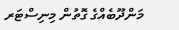މަންދޫބެއްގެ ގޮތުން މިނިސްޓަރ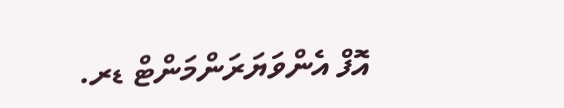އޮފް އެންވަޔަރަންމަންޓް ޑރ.